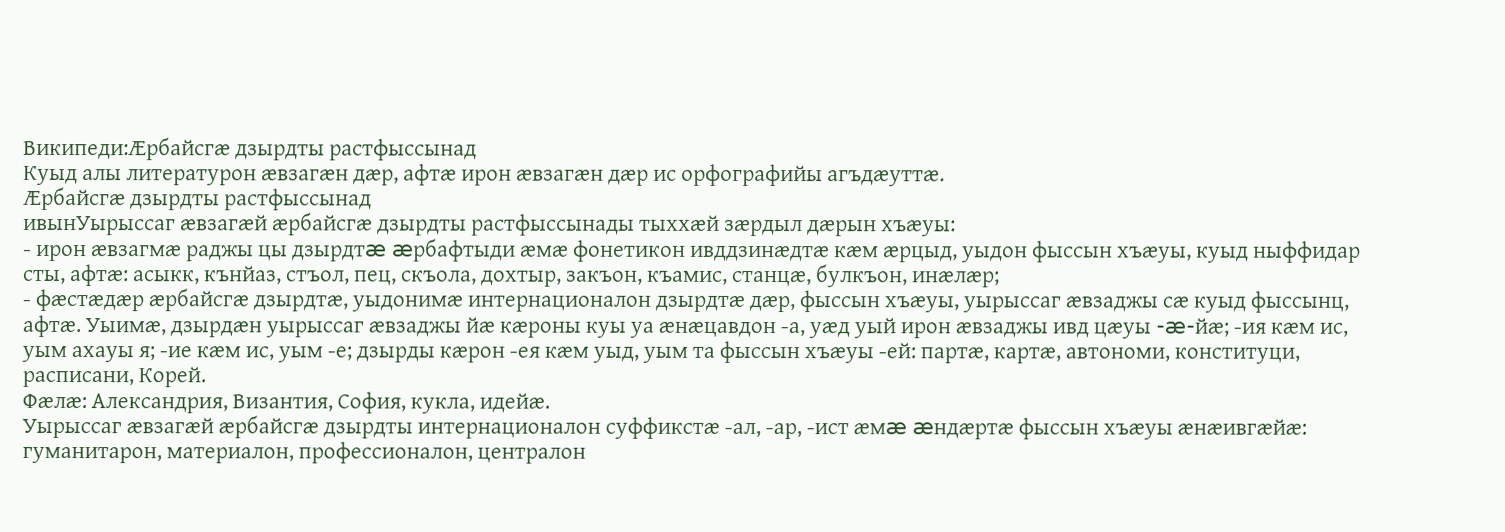Википеди:Æрбайсгæ дзырдты растфыссынад
Куыд алы литературон æвзагæн дæр, афтæ ирон æвзагæн дæр ис орфографийы агъдæуттæ.
Æрбайсгæ дзырдты растфыссынад
ивынУырыссаг æвзагæй æрбайсгæ дзырдты растфыссынады тыххæй зæрдыл дæрын хъæуы:
- ирон æвзагмæ раджы цы дзырдтæ æрбафтыди æмæ фонетикон ивддзинæдтæ кæм æрцыд, уыдон фыссын хъæуы, куыд ныффидар сты, афтæ: асыкк, кънйаз, стъол, пец, скъола, дохтыр, закъон, къамис, станцæ, булкъон, инæлæр;
- фæстæдæр æрбайсгæ дзырдтæ, уыдонимæ интернационалон дзырдтæ дæр, фыссын хъæуы, уырыссаг æвзаджы сæ куыд фыссынц, афтæ. Уыимæ, дзырдæн уырыссаг æвзаджы йæ кæроны куы уа æнæцавдон -а, уæд уый ирон æвзаджы ивд цæуы -æ-йæ; -ия кæм ис, уым ахауы я; -ие кæм ис, уым -е; дзырды кæрон -ея кæм уыд, уым та фыссын хъæуы -ей: партæ, картæ, автономи, конституци, расписани, Корей.
Фæлæ: Александрия, Византия, София, кукла, идейæ.
Уырыссаг æвзагæй æрбайсгæ дзырдты интернационалон суффикстæ -ал, -ар, -ист æмæ æндæртæ фыссын хъæуы æнæивгæйæ: гуманитарон, материалон, профессионалон, централон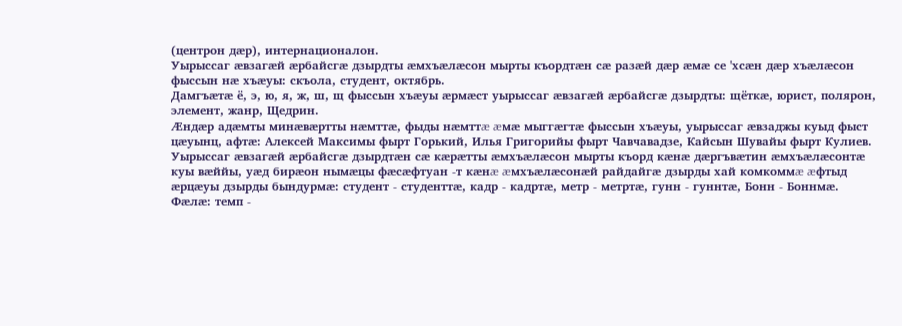(центрон дæр), интернационалон.
Уырыссаг æвзагæй æрбайсгæ дзырдты æмхъæлæсон мырты къордтæн сæ разæй дæр æмæ се 'хсæн дæр хъæлæсон фыссын нæ хъæуы: скъола, студент, октябрь.
Дамгъæтæ ё, э, ю, я, ж, ш, щ фыссын хъæуы æрмæст уырыссаг æвзагæй æрбайсгæ дзырдты: щёткæ, юрист, полярон, элемент, жанр, Щедрин.
Æндæр адæмты минæвæртты нæмттæ, фыды нæмттæ æмæ мыггæгтæ фыссын хъæуы, уырыссаг æвзаджы куыд фыст цæуынц, афтæ: Алексей Максимы фырт Горький, Илья Григорийы фырт Чавчавадзе, Кайсын Шувайы фырт Кулиев.
Уырыссаг æвзагæй æрбайсгæ дзырдтæн сæ кæрæтты æмхъæлæсон мырты къорд кæнæ дæргъвæтин æмхъæлæсонтæ куы вæййы, уæд бирæон нымæцы фæсæфтуан -т кæнæ æмхъæлæсонæй райдайгæ дзырды хай комкоммæ æфтыд æрцæуы дзырды бындурмæ: студент - студенттæ, кадр - кадртæ, метр - метртæ, гунн - гуннтæ, Бонн - Боннмæ. Фæлæ: темп -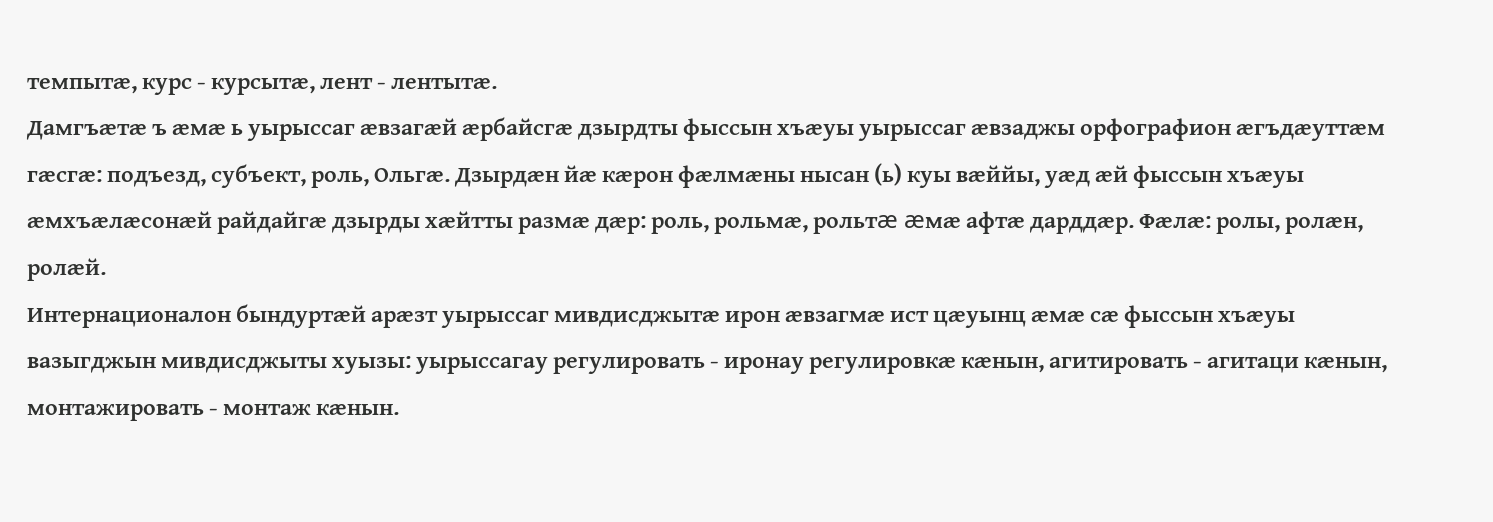темпытæ, курс - курсытæ, лент - лентытæ.
Дамгъæтæ ъ æмæ ь уырыссаг æвзагæй æрбайсгæ дзырдты фыссын хъæуы уырыссаг æвзаджы орфографион æгъдæуттæм гæсгæ: подъезд, субъект, роль, Ольгæ. Дзырдæн йæ кæрон фæлмæны нысан (ь) куы вæййы, уæд æй фыссын хъæуы æмхъæлæсонæй райдайгæ дзырды хæйтты размæ дæр: роль, рольмæ, рольтæ æмæ афтæ дарддæр. Фæлæ: ролы, ролæн, ролæй.
Интернационалон бындуртæй арæзт уырыссаг мивдисджытæ ирон æвзагмæ ист цæуынц æмæ сæ фыссын хъæуы вазыгджын мивдисджыты хуызы: уырыссагау регулировать - иронау регулировкæ кæнын, агитировать - агитаци кæнын, монтажировать - монтаж кæнын.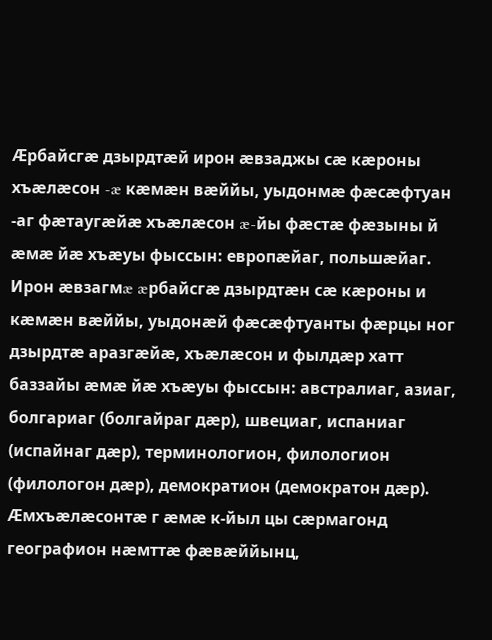Æрбайсгæ дзырдтæй ирон æвзаджы сæ кæроны хъæлæсон -æ кæмæн вæййы, уыдонмæ фæсæфтуан -аг фæтаугæйæ хъæлæсон æ-йы фæстæ фæзыны й æмæ йæ хъæуы фыссын: европæйаг, польшæйаг.
Ирон æвзагмæ æрбайсгæ дзырдтæн сæ кæроны и кæмæн вæййы, уыдонæй фæсæфтуанты фæрцы ног дзырдтæ аразгæйæ, хъæлæсон и фылдæр хатт баззайы æмæ йæ хъæуы фыссын: австралиаг, азиаг, болгариаг (болгайраг дæр), швециаг, испаниаг (испайнаг дæр), терминологион, филологион (филологон дæр), демократион (демократон дæр).
Æмхъæлæсонтæ г æмæ к-йыл цы сæрмагонд географион нæмттæ фæвæййынц,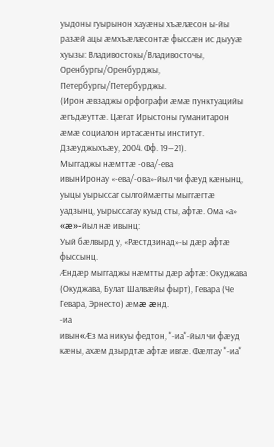уыдоны гуырынон хауæны хъæлæсон ы-йы разæй ацы æмхъæлæсонтæ фыссæн ис дыууæ хуызы: Владивостокы/Владивосточы, Оренбургы/Оренбурджы, Петербургы/Петербурджы.
(Ирон æвзаджы орфографи æмæ пунктуацийы æгъдæуттæ. Цæгат Ирыстоны гуманитарон æмæ социалон иртасæнты институт. Дзæуджыхъæу, 2004. Фф. 19—21).
Мыггаджы нæмттæ -ова/-ева
ивынИронау «-ева/-ова»-йыл чи фæуд кæнынц, уыцы уырыссаг сылгоймæгты мыггæгтæ уадзынц, уырыссагау куыд сты, афтæ. Ома «а» «æ»-йыл нæ ивынц:
Уый бæлвырд у, «Рæстдзинад»-ы дæр афтæ фыссынц.
Æндæр мыггаджы нæмтты дæр афтæ: Окуджава (Окуджава, Булат Шалвæйы фырт), Гевара (Че Гевара, Эрнесто) æмæ æнд.
-иа
ивын«Æз ма никуы федтон, "-иа"-йыл чи фæуд кæны, ахæм дзырдтæ афтæ ивгæ. Фæлтау "-иа"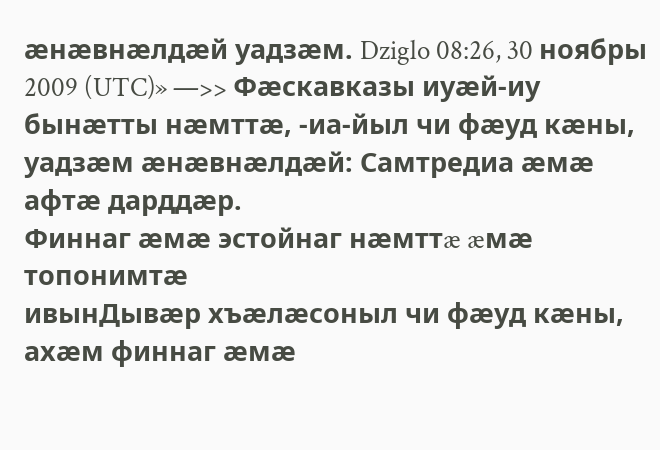æнæвнæлдæй уадзæм. Dziglo 08:26, 30 ноябры 2009 (UTC)» —>> Фæскавказы иуæй-иу бынæтты нæмттæ, -иа-йыл чи фæуд кæны, уадзæм æнæвнæлдæй: Самтредиа æмæ афтæ дарддæр.
Финнаг æмæ эстойнаг нæмттæ æмæ топонимтæ
ивынДывæр хъæлæсоныл чи фæуд кæны, ахæм финнаг æмæ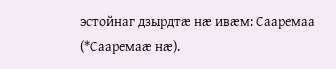эстойнаг дзырдтæ нæ ивæм: Сааремаа (*Сааремаæ нæ).